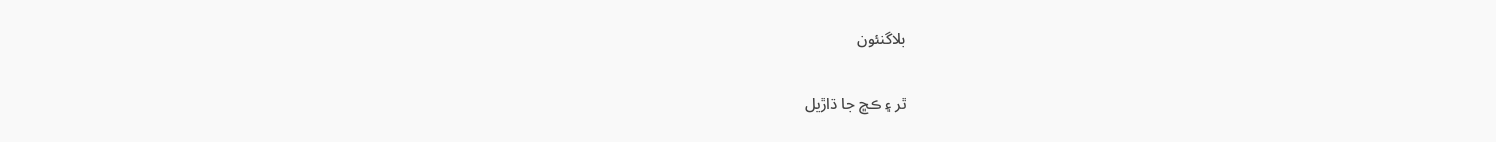بلاگنئون

ٿر ۽ ڪڇ جا ڌاڙيل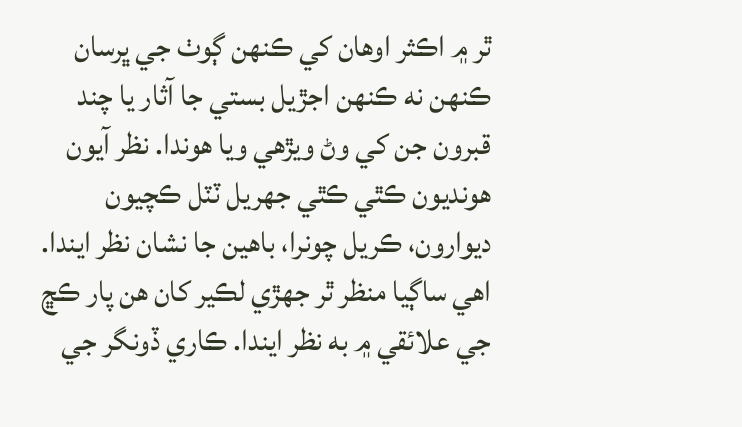ٿر ۾ اڪثر اوهان کي ڪنهن ڳوٺ جي ڀرسان ڪنهن نه ڪنهن اجڙيل بستي جا آثار يا چند قبرون جن کي وڻ ويڙهي ويا هوندا. نظر آيون هونديون ڪٿي ڪٿي جهريل ٽٽل ڪچيون  ديوارون، ڪريل چونرا، باهين جا نشان نظر ايندا. اهي ساڳيا منظر ٿر جهڙي لڪير کان هن پار ڪڇ جي علائقي ۾ به نظر ايندا. ڪاري ڏونگر جي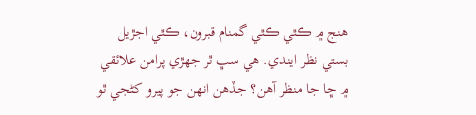هنج ۾ ڪٿي ڪٿي گمنام قبرون، ڪٿي اجڙيل بستي نظر ايندي. هي سڀ ٿر جهڙي پرامن علائقي ۾ ڇا جا منظر آهن؟ جڏهن انهن جو پيرو کڻجي ٿو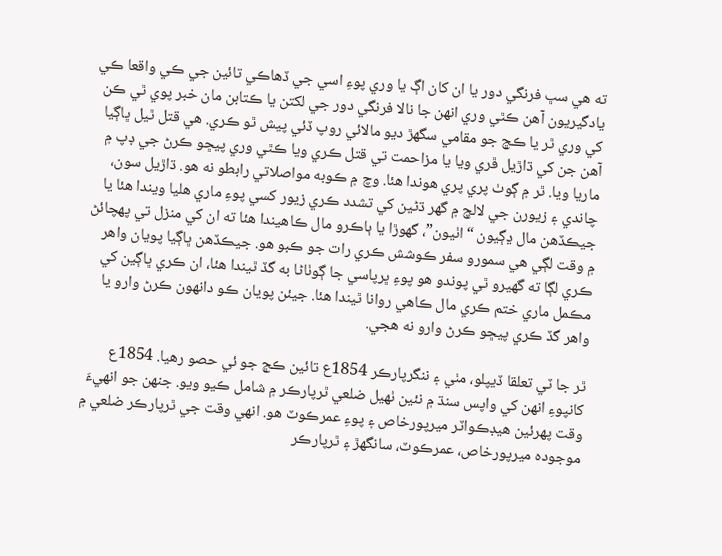ته هي سڀ فرنگي دور يا ان کان اڳ يا وري پوءِ اسي جي ڏهاڪي تائين جي ڪي واقعا ڪي يادگيريون آهن ڪٿي وري انهن جا نالا فرنگي دور جي لکتن يا ڪتابن مان خبر پوي ٿي ڪن کي وري ٿر يا ڪڇ جو مقامي سگهڙ ديو مالائي روپ ڏئي پيش ٿو ڪري. هي قتل ٿيل ڀاڳيا آهن جن کي ڌاڙيل ڦري ويا يا مزاحمت تي قتل ڪري ويا ڪٿي وري پيڇو ڪرڻ جي ڊپ ۾ ماريا ويا. ٿر ۾ ڳوٺ پري پري هوندا هئا. وچ ۾ ڪوبه مواصلاتي رابطو نه هو. ڌاڙيل سون، چاندي ۽ زيورن جي لالچ ۾ گهر ڌڻين کي تشدد ڪري زيور کسي پوءِ ماري هليا ويندا هئا يا جيڪڏهن مال ڍڳيون “اٺيون”، گهوڙا يا ٻاڪرو مال ڪاهيندا هئا ته ان کي منزل تي پهچائڻ ۾ وقت لڳي هي سمورو سفر ڪوشش ڪري رات جو ڪبو هو. جيڪڏهن ڀاڳيا پويان واهر ڪري لڳا ته گهيرو ٿي پوندو هو پوءِ ڀرپاسي جا ڳوٺاڻا به گڏ ٿيندا هئا، ان ڪري ڀاڳين کي مڪمل ماري ختم ڪري مال ڪاهي روانا ٿيندا هئا. جيئن پويان ڪو دانهون ڪرڻ وارو يا واهر گڏ ڪري پيڇو ڪرڻ وارو نه هجي.

ٿر جا ٽي تعلقا ڏيپلو، مٺي ۽ ننگرپارڪر 1854ع تائين ڪڇ جو ئي حصو رھيا. 1854ع کانپوءِ انھن کي واپس سنڌ ۾ نئين ٺھيل ضلعي ٿرپارڪر ۾ شامل ڪيو ويو. جنھن جو انھيءَ وقت پھرئين ھيڊڪواٽر ميرپورخاص ۽ پوءِ عمرڪوٽ ھو. انھي وقت جي ٿرپارڪر ضلعي ۾ موجوده ميرپورخاص، عمرڪوٽ، سانگھڙ ۽ ٿرپارڪر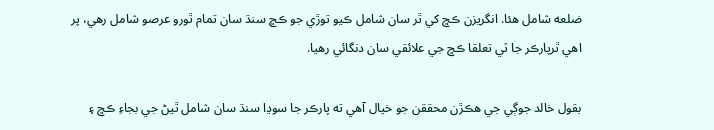ضلعه شامل ھئا. انگريزن ڪڇ کي ٿر سان شامل ڪيو توڙي جو ڪڇ سنڌ سان تمام ٿورو عرصو شامل رھي، پر اھي ٿرپارڪر جا ٽي تعلقا ڪڇ جي علائقي سان دنگائي رهيا.

بقول خالد جوڳي جي ھڪڙن محققن جو خيال آھي ته پارڪر جا سوڍا سنڌ سان شامل ٿيڻ جي بجاءِ ڪڇ ۽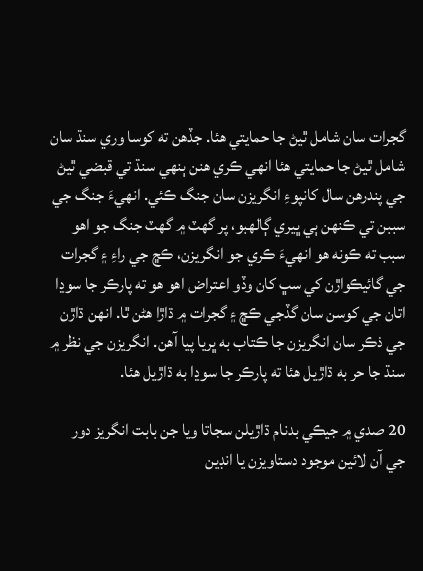گجرات سان شامل ٿيڻ جا حمايتي ھئا. جڏھن ته کوسا وري سنڌ سان شامل ٿيڻ جا حمايتي هئا انھي ڪري ھنن ٻنهي سنڌ تي قبضي ٿيڻ جي پندرھن سال کانپوءِ انگريزن سان جنگ ڪئي. انھيءَ جنگ جي سببن تي ڪنھن ٻي ڀيري ڳالھبو، پر گھٽ ۾ گھٽ جنگ جو اھو سبب ته ڪونه ھو انھيءَ ڪري جو انگريزن، ڪڇ جي راءِ ۽ گجرات جي گائيڪواڙن کي سڀ کان وڏو اعتراض اھو ھو ته پارڪر جا سوڍا اتان جي کوسن سان گڏجي ڪڇ ۽ گجرات ۾ ڌاڙا ھڻن ٿا. انھن ڌاڙن جي ذڪر سان انگريزن جا ڪتاب به ڀريا پيا آھن. انگريزن جي نظر ۾ سنڌ جا حر به ڌاڙيل ھئا ته پارڪر جا سوڍا به ڌاڙيل ھئا.

20 صدي ۾ جيڪي بدنام ڌاڙيلن سجاتا ويا جن بابت انگريز دور جي آن لائين موجود دستاويزن يا انڊين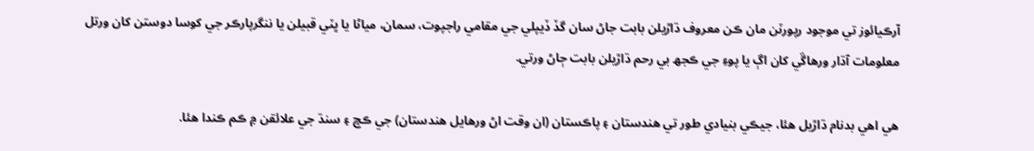آرڪيائوز تي موجود رپورٽن مان ڪن معروف ڌاڙيلن بابت جاڻ سان گڏ ڏيپلي جي مقامي راجپوت، سمان، مياڻا يا ڀٽي قبيلن يا ننگرپارڪر جي کوسا دوستن کان ورتل معلومات آڌار ورهاڱي کان اڳ يا پوءِ جي ڪجھ بي رحم ڌاڙيلن بابت ڄاڻ ورتي.

هي اهي بدنام ڌاڙيل هئا، جيڪي بنيادي طور تي هندستان ۽ پاڪستان (ان وقت اڻ ورهايل هندستان) جي ڪڇ ۽ سنڌ جي علائقن ۾ ڪم ڪندا هئا.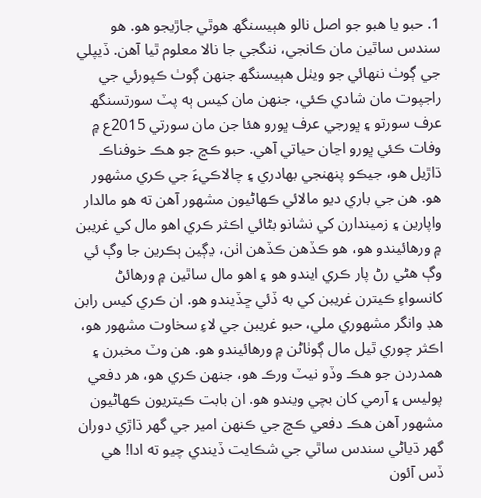1. حبو يا هبو جو اصل نالو هٻيسنگھ هوٿي جاڙيجو هو. هو سندس ساٿين مان ڪانجي، ننگجي جا نالا معلوم ٿيا آهن. ڏيپلي جي ڳوٺ ننهائي جو ويٺل هٻيسنگھ جنهن ڳوٺ ڪپورئي جي راجپوت مان شادي ڪئي، جنهن مان کيس ٻه پٽ سورتسنگھ عرف سورتو ۽ ڀورجي عرف ڀورو هئا جن مان سورتي 2015ع ۾ وفات ڪئي ڀورو اڃان حياتي آهي. حبو ڪڇ جو هڪ خوفناڪ ڌاڙيل هو، جيڪو پنهنجي بهادري ۽ چالاڪيءَ جي ڪري مشهور هو. هن جي باري ديو مالائي ڪهاڻيون مشهور آهن ته هو مالدار واپارين ۽ زميندارن کي نشانو بڻائي اڪثر ڪري اهو مال کي غريبن ۾ ورهائيندو هو، هو ڪڏهن ڪڏھن اٺن، ڍڳين ٻڪرين جا وڳ ئي وڳ هڻي رڻ پار ڪري ايندو هو ۽ اهو مال ساٿين ۾ ورهائڻ کانسواءِ ڪيترن غريبن کي به ڏئي ڇڏيندو هو. ان ڪري کيس رابن هڊ وانگر مشهوري ملي، حبو غريبن جي لاءِ سخاوت مشهور هو، اڪثر چوري ٿيل مال ڳوٺاڻن ۾ ورهائيندو هو. هن وٽ مخبرن ۽ همدردن جو هڪ وڏو نيٽ ورڪ هو، جنهن ڪري هو، هر دفعي پوليس ۽ آرمي کان بچي ويندو هو. ان بابت ڪيتريون ڪهاڻيون مشهور آهن هڪ دفعي ڪڇ جي ڪنهن امير جي گهر ڌاڙي دوران گهر ڌياڻي سندس ساٿي جي شڪايت ڏيندي چيو ته ادا! هي ڏس آئون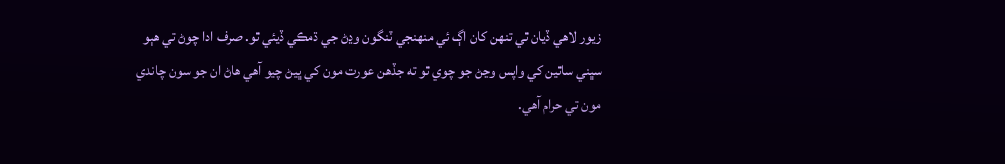زيور لاهي ڏيان ٿي تنهن کان اڳ ئي منهنجي ٽنگون وڍڻ جي ڌمڪي ڏيئي ٿو. صرف ادا چوڻ تي هٻو سڀني ساٿين کي واپس وڃڻ جو چوي ٿو ته جڏهن عورت مون کي ڀيڻ چيو آهي هاڻ ان جو سون چاندي مون تي حرام آهي.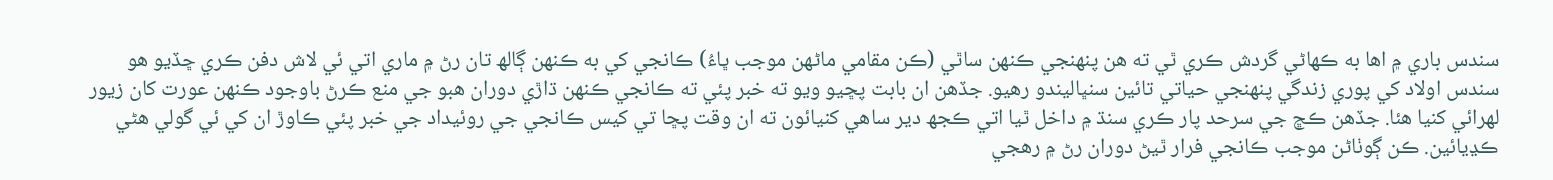سندس باري ۾ اها به ڪهاڻي گردش ڪري ٿي ته هن پنهنجي ڪنھن ساٿي (ڪن مقامي ماڻھن موجب ڀاءُ) ڪانجي کي به ڪنهن ڳالھ تان رڻ ۾ ماري اتي ئي لاش دفن ڪري ڇڏيو هو سندس اولاد کي پوري زندگي پنهنجي حياتي تائين سنڀاليندو رهيو. جڏهن ان بابت پڇيو ويو ته خبر پئي ته ڪانجي ڪنهن ڌاڙي دوران هبو جي منع ڪرڻ باوجود ڪنهن عورت کان زيور لهرائي کنيا هئا. جڏهن ڪڇ جي سرحد پار ڪري سنڌ ۾ داخل ٿيا اتي ڪجھ دير ساهي کنيائون ته ان وقت پڇا تي کيس ڪانجي جي روئيداد جي خبر پئي ڪاوڙ ان کي ئي گولي هڻي ڪڍيائين. ڪن ڳوٺاڻن موجب ڪانجي فرار ٿيڻ دوران رڻ ۾ رهجي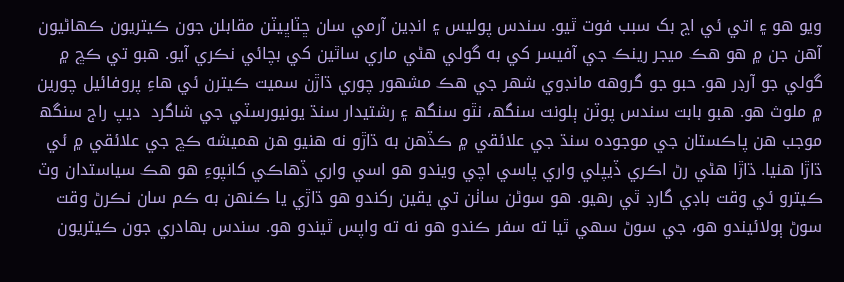ويو هو ۽ اتي ئي اڃ بک سبب فوت ٿيو. سندس پوليس ۽ انڊين آرمي سان ڇٽاڀيٽن مقابلن جون ڪيتريون ڪهاڻيون آهن جن ۾ هو هڪ ميجر رينڪ جي آفيسر کي به گولي هڻي ماري ساٿين کي بچائي نڪري آيو. هبو تي ڪڇ ۾ گولي جو آرڊر هو. حبو جو گروهه مانڊوي شهر جي هڪ مشهور چوري ڌاڙن سميت ڪيترن ئي هاءِ پروفائيل چورين ۾ ملوث هو. هبو بابت سندس پوٽن ٻلونت سنگھ، نٿو سنگھ ۽ رشتيدار سنڌ يونيورسٽي جي شاگرد  ديپ راج سنگھ موجب هن پاڪستان جي موجوده سنڌ جي علائقي ۾ ڪڏهن به ڌاڙو نه هنيو هن هميشه ڪڇ جي علائقي ۾ ئي ڌاڙا هنيا. ڌاڙا هڻي رڻ اڪري ڏيپلي واري پاسي اچي ويندو هو اسي واري ڏهاڪي کانپوءِ هو هڪ سياستدان وٽ ڪيترو ئي وقت باڊي گارڊ ٿي رهيو. هو سوڻن ساٺن تي يقين رکندو هو ڌاڙي يا ڪنهن به ڪم سان نڪرڻ وقت سوڻ ٻولائيندو هو، جي سوڻ سهي ٿيا ته سفر ڪندو هو نه ته واپس ٿيندو هو. سندس بهادري جون ڪيتريون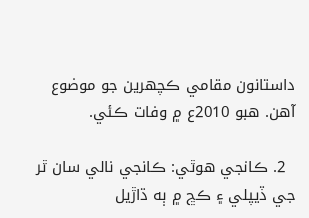داستانون مقامي ڪچهرين جو موضوع آهن. هبو 2010ع ۾ وفات ڪئي.

  2. ڪانجي ھوٿي: ڪانجي نالي سان ٿر جي ڏيپلي ۽ ڪڇ ۾ ٻه ڌاڙيل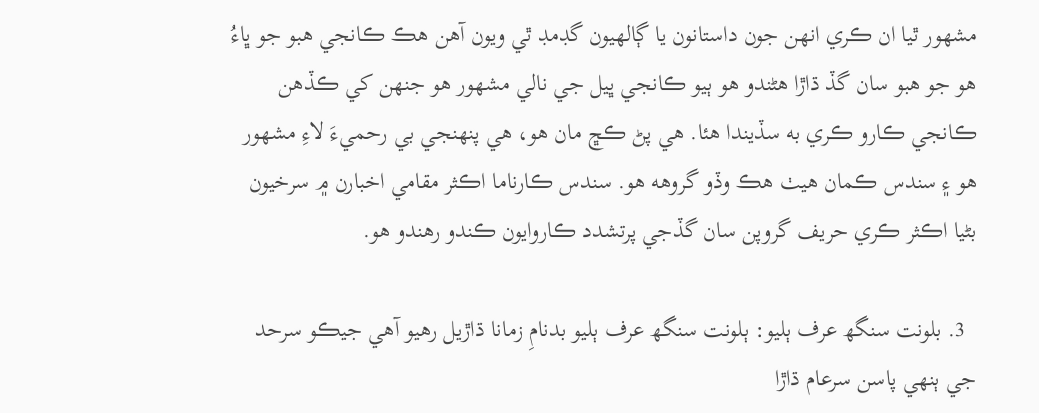مشهور ٿيا ان ڪري انهن جون داستانون يا ڳالهيون گڊمڊ ٿي ويون آهن هڪ ڪانجي هبو جو ڀاءُ هو جو هبو سان گڏ ڌاڙا هڻندو هو ٻيو ڪانجي ڀيل جي نالي مشهور هو جنهن کي ڪڏهن ڪانجي ڪارو ڪري به سڏيندا هئا. هي پڻ ڪڇ مان هو، هي پنهنجي بي رحميءَ لاءِ مشهور هو ۽ سندس ڪمان هيٺ هڪ وڏو گروهه هو. سندس ڪارناما اڪثر مقامي اخبارن ۾ سرخيون بڻيا اڪثر ڪري حريف گروپن سان گڏجي پرتشدد ڪاروايون ڪندو رهندو هو.

  3. بلونت سنگھ عرف ٻليو: ٻلونت سنگھ عرف ٻليو بدنامِ زمانا ڌاڙيل رهيو آهي جيڪو سرحد جي ٻنهي پاسن سرعام ڌاڙا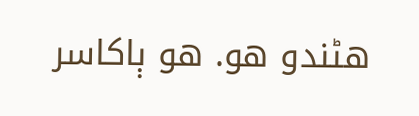هڻندو هو. هو ٻاکاسر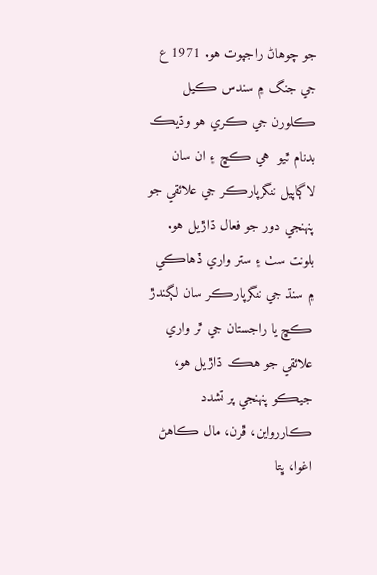جو چوهاڻ راجپوت هو. 1971 ع جي جنگ ۾ سندس ڪيل ڪلورن جي ڪري هو وڌيڪ بدنام ٿيو  هي ڪڇ ۽ ان سان لاڳاپيل ننگرپارڪر جي علائقي جو پنهنجي دور جو فعال ڌاڙيل هو. بلونت سٺ ۽ ستر واري ڏهاڪي ۾ سنڌ جي ننگرپارڪر سان لڳندڙ ڪڇ يا راجستان جي ٿر واري علائقي جو هڪ ڌاڙيل هو، جيڪو پنهنجي پر تشدد ڪاررواين، ڦرن، مال ڪاهڻ اغوا، ڀتا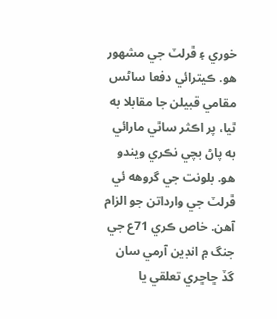خوري ۽ ڦرلٽ جي مشهور هو. ڪيترائي دفعا ساڻس مقامي قبيلن جا مقابلا به ٿيا، پر اڪثر ساٿي مارائي به پاڻ بچي نڪري ويندو هو. بلونت جي گروهه ئي ڦرلٽ جي وارداتن جو الزام آهن. خاص ڪري 71ع جي جنگ ۾ انڊين آرمي سان گڏ ڇاڇري تعلقي يا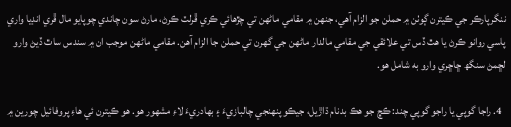ننگرپارڪر جي ڪيترن ڳوٺن ۾ حملن جو الزام آهي، جنهن ۾ مقامي ماڻهن تي چڙهائي ڪري ڦرلٽ ڪرڻ، مارڻ سون چاندي چوپايو مال ڦري انڊيا واري پاسي روانو ڪرڻ يا هٿ ڏس تي علائقي جي مقامي مالدار ماڻهن جي گهرن تي حملن جا الزام آهن. مقامي ماڻهن موجب ان ۾ سندس ساٿ ڏيڻ وارو لڇمڻ سنگھ ڇاڇري وارو به شامل هو.

  4. راجا گوپي يا راجو گوپي چند: ڪڇ جو هڪ بدنام ڌاڙيل، جيڪو پنهنجي چالبازيءَ ۽ بهادريءَ لاءِ مشهور هو. هو ڪيترن ئي هاءِ پروفائيل چورين ۾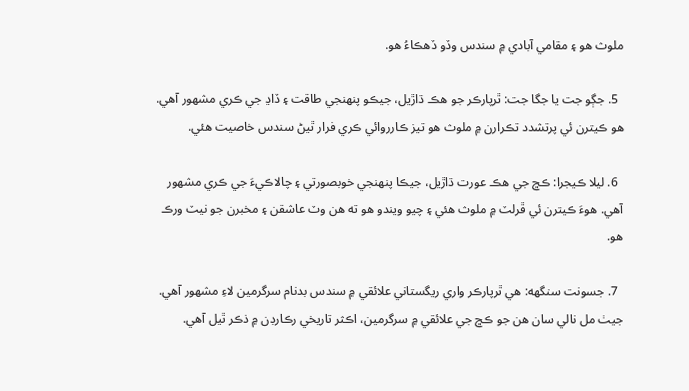ملوث هو ۽ مقامي آبادي ۾ سندس وڏو ڏهڪاءُ هو.

  5. جڳو جت يا جگا جت: ٿرپارڪر جو هڪ ڌاڙيل، جيڪو پنهنجي طاقت ۽ ڏاڍ جي ڪري مشهور آهي. هو ڪيترن ئي پرتشدد تڪرارن ۾ ملوث هو تيز ڪارروائي ڪري فرار ٿيڻ سندس خاصيت هئي.

  6. ليلا ڪيجرا: ڪڇ جي هڪ عورت ڌاڙيل، جيڪا پنهنجي خوبصورتي ۽ چالاڪيءَ جي ڪري مشهور آهي. هوءَ ڪيترن ئي ڦرلٽ ۾ ملوث هئي ۽ چيو ويندو هو ته هن وٽ عاشقن ۽ مخبرن جو نيٽ ورڪ هو.

  7. جسونت سنگهه: هي ٿرپارڪر واري ريگستاني علائقي ۾ سندس بدنام سرگرمين لاءِ مشهور آهي. جيٺ مل نالي سان هن جو ڪڇ جي علائقي ۾ سرگرمين، اڪثر تاريخي رڪارڊن ۾ ذڪر ٿيل آهي.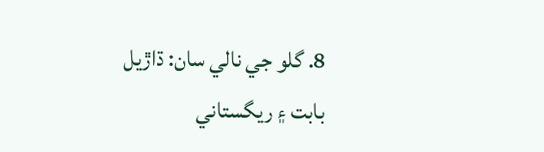8. گلو جي نالي سان: ڌاڙيل بابت ۽ ريگستاني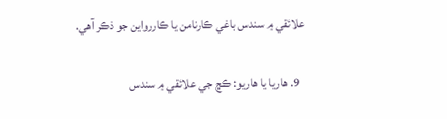علائقي ۾ سندس باغي ڪارنامن يا ڪاررواين جو ذڪر آهي.

  9. هاريا يا هاريو: ڪڇ جي علائقي ۾ سندس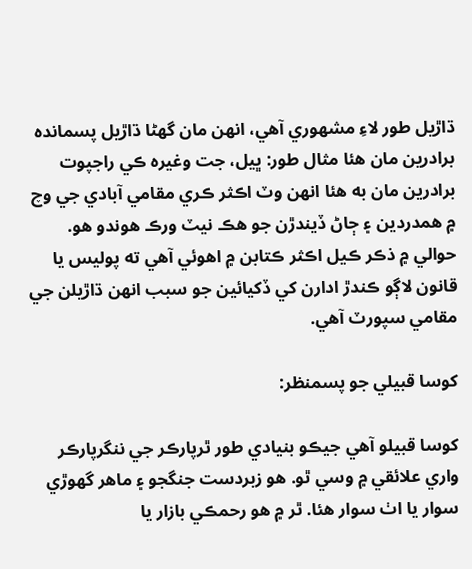ڌاڙيل طور لاءِ مشهوري آهي، انهن مان گھڻا ڌاڙيل پسمانده برادرين مان هئا مثال طور: ڀيل، جت وغيره ڪي راجپوت برادرين مان به هئا انهن وٽ اڪثر ڪري مقامي آبادي جي وچ ۾ همدردين ۽ ڄاڻ ڏيندڙن جو هڪ نيٽ ورڪ هوندو هو. حوالي ۾ ذڪر ڪيل اڪثر ڪتابن ۾ اهوئي آهي ته پوليس يا قانون لاڳو ڪندڙ ادارن کي ڏکيائين جو سبب انهن ڌاڙيلن جي مقامي سپورٽ آهي.

کوسا قبيلي جو پسمنظر:

کوسا قبيلو آهي جيڪو بنيادي طور ٿرپارڪر جي ننگرپارڪر واري علائقي ۾ وسي ٿو. هو زبردست جنگجو ۽ ماهر گهوڙي سوار يا اٺ سوار هئا. ٿر ۾ هو رحمڪي بازار يا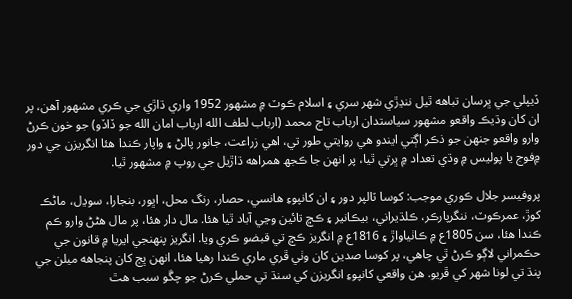ڏيپلي جي ڀرسان تباهه ٿيل ننڍڙي شهر سري ۽ اسلام ڪوٽ ۾ مشهور 1952 واري ڌاڙي جي ڪري مشهور آهن، پر ان کان وڌيڪ واقعو مشهور سياستدان ارباب تاج محمد (ارباب لطف الله ارباب امان الله جو ڏاڏو) جو خون ڪرڻ وارو واقعو جنهن جو ذڪر اڳتي ايندو هي روايتي طور تي، اهي زراعت، جانور پالڻ ۽ واپار ڪندا هئا انگريزن جي دور ۾فوج يا پوليس ۾ وڌي تعداد ۾ ڀرتي ٿيا، پر انهن جا ڪجھ همراهه ڌاڙيل جي روپ ۾ مشهور ٿيا.

پروفيسر جلال ڪوري موجب: کوسا ٽالپر دور ۽ ان کانپوءِ ھانسي، حصار، رنگ محل، اڀور، بنجارا، سوڍل، ماڻڪ کوڙ، عمرڪوٽ، ننگرپارڪر، ڪلڌيراني، بيڪانير ۽ ڪڇ تائين وڃي آباد ٿيا ھئا. مال دار هئا، پر مال هڻڻ وارو ڪم ڪندا هئا، سن 1805ع ۾ ڪاٺياواڙ ۽ 1816ع ۾ انگريز ڪڇ تي قبضو ڪري ويا. انگريز پنهنجي ايريا ۾ قانون جي حڪمراني لاڳو ڪرڻ ٿي چاهي، پر کوسا صدين کان وٺي ڦري ماري ڪندا رھيا ھئا، انھن ڀڄ کان پنجاهه ميلن جي پنڌ تي لونا شھر کي ڦريو. ھن واقعي کانپوءِ انگريزن کي سنڌ تي حملي ڪرڻ جو چڱو سبب ھٿ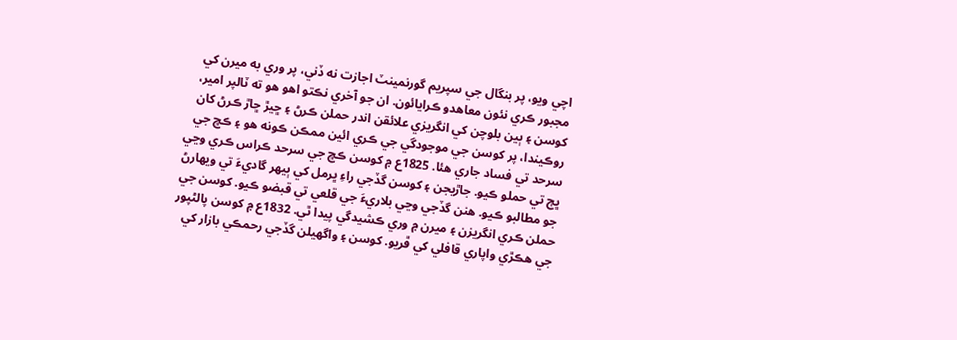اچي ويو، پر بنگال جي سپريم گورنمينٽ اجازت نه ڏني، پر وري به ميرن کي مجبور ڪري نئون معاھدو ڪرايائون. ان جو آخري نڪتو اھو ھو ته ٽالپر امير، کوسن ۽ ٻين بلوچن کي انگريزي علائقن اندر حملن ڪرڻ ۽ ڇيڙ ڇاڙ ڪرڻ کان روڪيندا، پر کوسن جي موجودگي جي ڪري ائين ممڪن ڪونه ھو ۽ ڪڇ جي سرحد تي فساد جاري ھئا. 1825ع ۾ کوسن ڪڇ جي سرحد ڪراس ڪري وڃي ڀڄ تي حملو ڪيو. جاڙيجن ۽ کوسن گڏجي راءِ ڀرمل کي ٻيھر گاديءَ تي ويھارڻ جو مطالبو ڪيو. ھنن گڏجي وڃي بلاريءَ جي قلعي تي قبضو ڪيو. کوسن جي حملن ڪري انگريزن ۽ ميرن ۾ وري ڪشيدگي پيدا ٿي. 1832ع ۾ کوسن پالڻپور جي ھڪڙي واپاري قافلي کي ڦريو. کوسن ۽ واگھيلن گڏجي رحمڪي بازار کي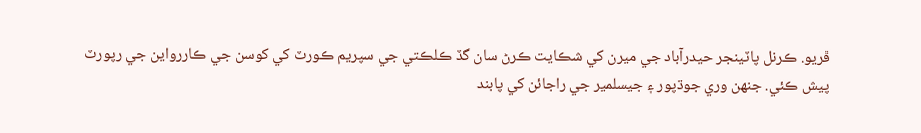ڦريو. ڪرنل پاٽينجر حيدرآباد جي ميرن کي شڪايت ڪرڻ سان گڏ ڪلڪتي جي سپريم ڪورٽ کي کوسن جي ڪاررواين جي رپورٽ پيش ڪئي. جنھن وري جوڌپور ۽ جيسلمير جي راجائن کي پابند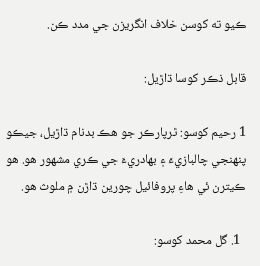ڪيو ته کوسن خلاف انگريزن جي مدد ڪن.

قابل ذڪر کوسا ڌاڙيل:

1 رحيم کوسو: ٿرپارڪر جو هڪ بدنام ڌاڙيل، جيڪو پنهنجي چالبازيءَ ۽ بهادريءَ جي ڪري مشهور هو. هو ڪيترن ئي هاءِ پروفائيل چورين ڌاڙن ۾ ملوث هو.

  1. گل محمد کوسو: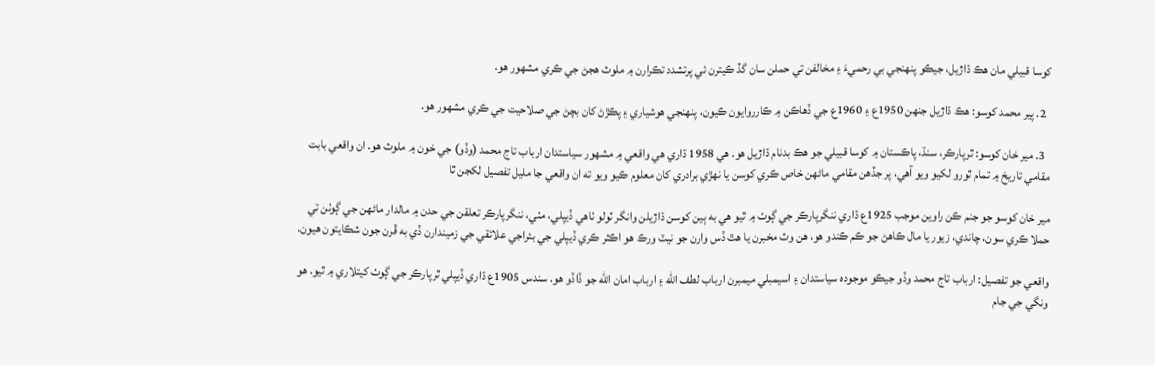کوسا قبيلي مان هڪ ڌاڙيل، جيڪو پنهنجي بي رحميءَ ۽ مخالفن تي حملن سان گڏ ڪيترن ئي پرتشدد تڪرارن ۾ ملوث هجڻ جي ڪري مشهور هو.

  2. پير محمد کوسو: هڪ ڌاڙيل جنهن 1950ع ۽ 1960ع جي ڏهاڪن ۾ ڪارروايون ڪيون، پنهنجي هوشياري ۽ پڪڙڻ کان بچڻ جي صلاحيت جي ڪري مشهور هو.

  3. مير خان کوسو: ٿرپارڪر، سنڌ، پاڪستان ۾ کوسا قبيلي جو هڪ بدنام ڌاڙيل هو. هي 1958 ڌاري هي واقعي ۾ مشهور سياستدان ارباب تاج محمد (وڏو) جي خون ۾ ملوث هو. ان واقعي بابت مقامي تاريخ ۾ تمام ٿورو لکيو ويو آهي، پر جڏهن مقامي ماڻهن خاص ڪري کوسن يا نهڙي برادري کان معلوم ڪيو ويو ته ان واقعي جا مليل تفصيل لکجن ٿا

مير خان کوسو جو جنم ڪن راوين موجب 1925ع ڌاري ننگرپارڪر جي ڳوٺ ۾ ٿيو هي به ٻين کوسن ڌاڙيلن وانگر ٽولو ٺاهي ڏيپلي، مٺي، ننگرپارڪر تعلقن جي حدن ۾ مالدار ماڻهن جي ڳوٺن تي حملا ڪري سون، چاندي، زيور يا مال ڪاهڻ جو ڪم ڪندو هو، هن وٽ مخبرن يا هٿ ڏس وارن جو نيٽ ورڪ هو اڪثر ڪري ڏيپلي جي بئراجي علائقي جي زميندارن ڏي به ڦرن جون شڪايتون هيون.

واقعي جو تفصيل: ارباب تاج محمد وڏو جيڪو موجوده سياستدان ۽ اسيمبلي ميمبرن ارباب لطف الله ۽ ارباب امان الله جو ڏاڏو هو. سندس 1905ع ڌاري ڏيپلي ٿرپارڪر جي ڳوٺ کيتلاري ۾ ٿيو. هو ونگي جي جام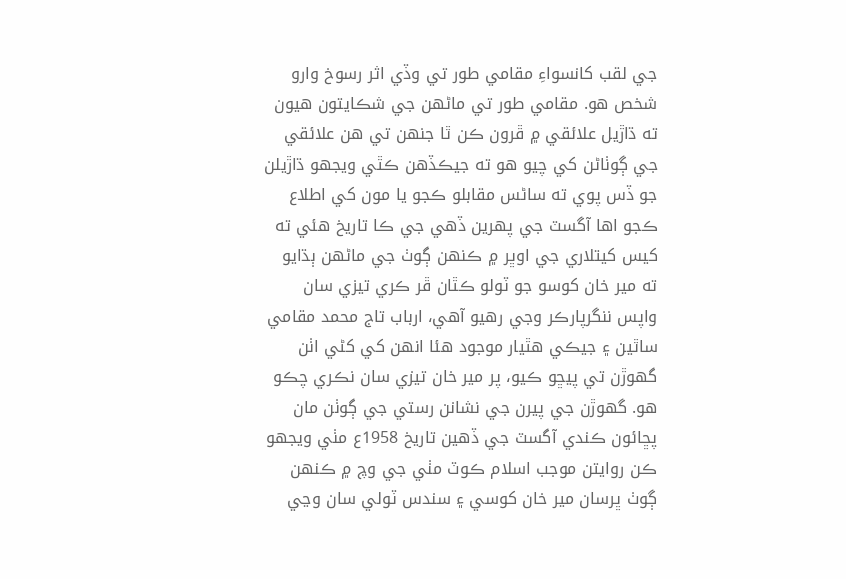جي لقب کانسواءِ مقامي طور تي وڏي اثر رسوخ وارو شخص هو. مقامي طور تي ماڻهن جي شڪايتون هيون ته ڌاڙيل علائقي ۾ ڦرون ڪن ٿا جنهن تي هن علائقي جي ڳوٺاڻن کي چيو هو ته جيڪڏهن ڪٿي ويجهو ڌاڙيلن جو ڏس پوي ته ساڻس مقابلو ڪجو يا مون کي اطلاع ڪجو اها آگسٽ جي پهرين ڏهي جي ڪا تاريخ هئي ته کيس کيتلاري جي اوڀر ۾ ڪنهن ڳوٺ جي ماڻهن ٻڌايو ته مير خان کوسو جو ٽولو ڪٿان ڦر ڪري تيزي سان واپس ننگرپارڪر وجي رهيو آهي، ارباب تاج محمد مقامي ساٿين ۽ جيڪي هٿيار موجود هئا انهن کي کڻي اٺن گهوڙن تي پيڇو ڪيو، پر مير خان تيزي سان نڪري چڪو هو. گهوڙن جي پيرن جي نشانن رستي جي ڳوٺن مان پڇائون ڪندي آگسٽ جي ڏهين تاريخ 1958ع مٺي ويجهو ڪن روايتن موجب اسلام ڪوٽ مٺي جي وچ ۾ ڪنهن ڳوٺ ڀرسان مير خان کوسي ۽ سندس ٽولي سان وڃي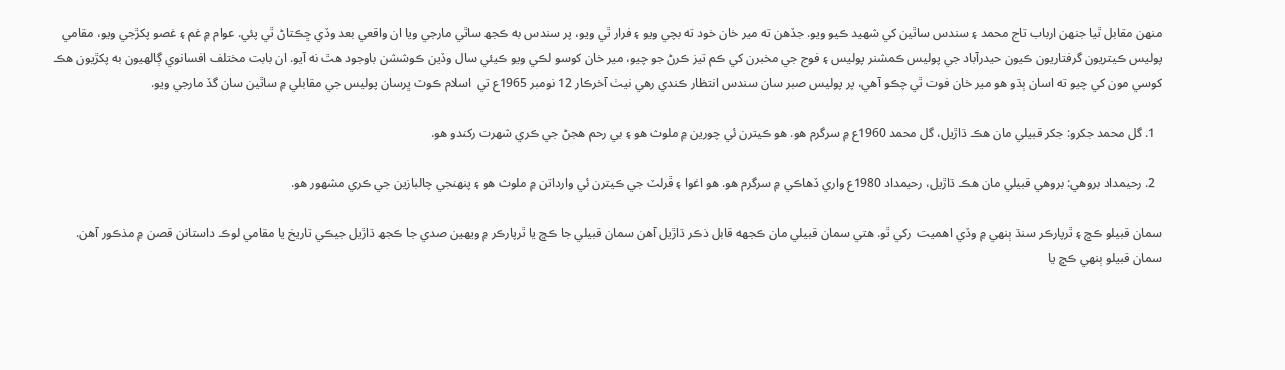منهن مقابل ٿيا جنهن ارباب تاج محمد ۽ سندس ساٿين کي شهيد ڪيو ويو. جڏهن ته مير خان خود ته بچي ويو ۽ فرار ٿي ويو، پر سندس به ڪجھ ساٿي مارجي ويا ان واقعي بعد وڏي ڇڪتاڻ ٿي پئي. عوام ۾ غم ۽ غصو پکڙجي ويو، مقامي پوليس ڪيتريون گرفتاريون ڪيون حيدرآباد جي پوليس ڪمشنر پوليس ۽ فوج جي مخبرن کي ڪم تيز ڪرڻ جو چيو، مير خان کوسو لڪي ويو ڪيئي سال وڏين ڪوششن باوجود هٿ نه آيو. ان بابت مختلف افسانوي ڳالهيون به پکڙيون هڪ کوسي مون کي چيو ته اسان ٻڌو هو مير خان فوت ٿي چڪو آهي، پر پوليس صبر سان سندس انتظار ڪندي رهي نيٺ آخرڪار 12 نومبر 1965ع تي  اسلام ڪوٽ ڀرسان پوليس جي مقابلي ۾ ساٿين سان گڏ مارجي ويو.

  1. گل محمد جکرو: جکر قبيلي مان هڪ ڌاڙيل، گل محمد 1960ع ۾ سرگرم هو. هو ڪيترن ئي چورين ۾ ملوث هو ۽ بي رحم هجڻ جي ڪري شهرت رکندو هو.

  2. رحيمداد بروهي: بروهي قبيلي مان هڪ ڌاڙيل، رحيمداد 1980ع واري ڏهاڪي ۾ سرگرم هو. هو اغوا ۽ ڦرلٽ جي ڪيترن ئي وارداتن ۾ ملوث هو ۽ پنهنجي چالبازين جي ڪري مشهور هو.

سمان قبيلو ڪڇ ۽ ٿرپارڪر سنڌ ٻنهي ۾ وڏي اهميت  رکي ٿو. هتي سمان قبيلي مان ڪجهه قابل ذڪر ڌاڙيل آهن سمان قبيلي جا ڪڇ يا ٿرپارڪر ۾ ويهين صدي جا ڪجھ ڌاڙيل جيڪي تاريخ يا مقامي لوڪ داستانن قصن ۾ مذڪور آهن. سمان قبيلو ٻنهي ڪڇ يا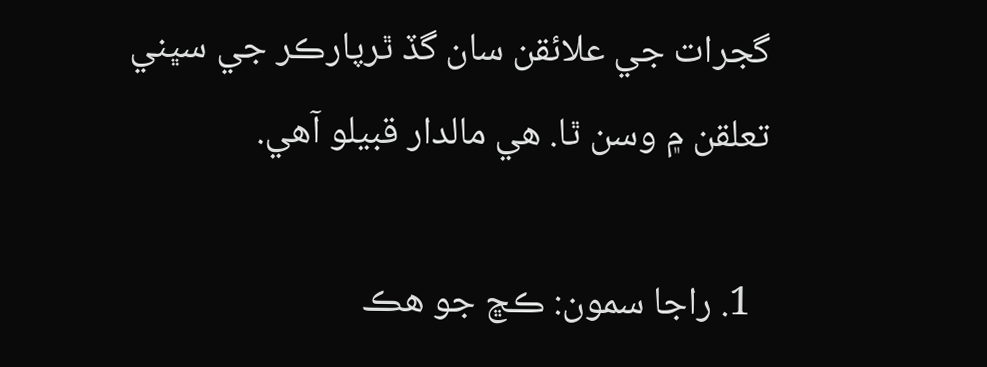گجرات جي علائقن سان گڏ ٿرپارڪر جي سڀني تعلقن ۾ وسن ٿا. هي مالدار قبيلو آهي.

  1. راجا سمون: ڪڇ جو هڪ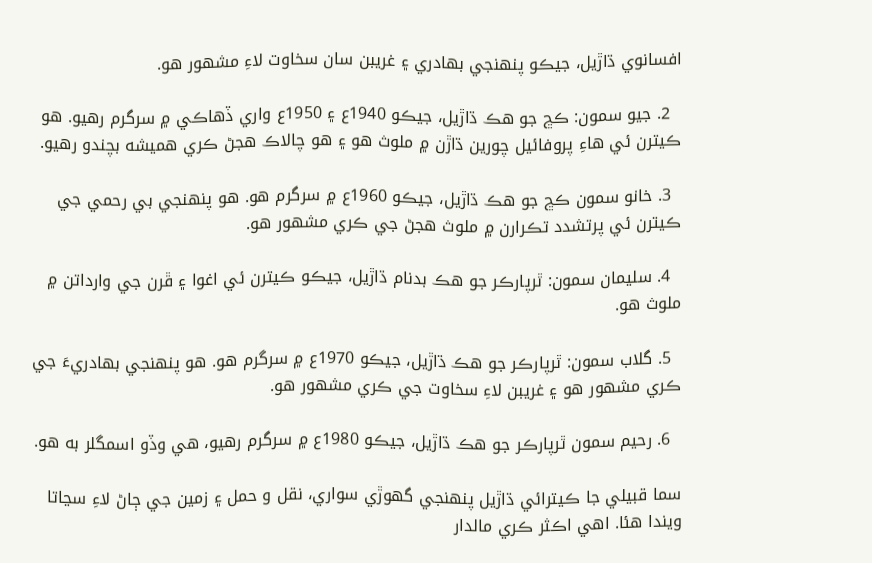افسانوي ڌاڙيل، جيڪو پنهنجي بهادري ۽ غريبن سان سخاوت لاءِ مشهور هو.

  2. جيو سمون: ڪڇ جو هڪ ڌاڙيل، جيڪو 1940ع ۽ 1950ع واري ڏهاڪي ۾ سرگرم رهيو. هو ڪيترن ئي هاءِ پروفائيل چورين ڌاڙن ۾ ملوث هو ۽ هو چالاڪ هجڻ ڪري هميشه بچندو رهيو.

  3. خانو سمون ڪڇ جو هڪ ڌاڙيل، جيڪو 1960ع ۾ سرگرم هو. هو پنهنجي بي رحمي جي ڪيترن ئي پرتشدد تڪرارن ۾ ملوث هجڻ جي ڪري مشهور هو.

  4. سليمان سمون: ٿرپارڪر جو هڪ بدنام ڌاڙيل، جيڪو ڪيترن ئي اغوا ۽ ڦرن جي وارداتن ۾ ملوث هو.

  5. گلاب سمون: ٿرپارڪر جو هڪ ڌاڙيل، جيڪو 1970ع ۾ سرگرم هو. هو پنهنجي بهادريءَ جي ڪري مشهور هو ۽ غريبن لاءِ سخاوت جي ڪري مشهور هو.

  6. رحيم سمون ٿرپارڪر جو هڪ ڌاڙيل، جيڪو 1980ع ۾ سرگرم رهيو، ھي وڏو اسمگلر به ھو.

سما قبيلي جا ڪيترائي ڌاڙيل پنھنجي گھوڙي سواري، نقل و حمل ۽ زمين جي ڄاڻ لاءِ سڃاتا ويندا ھئا. اهي اڪثر ڪري مالدار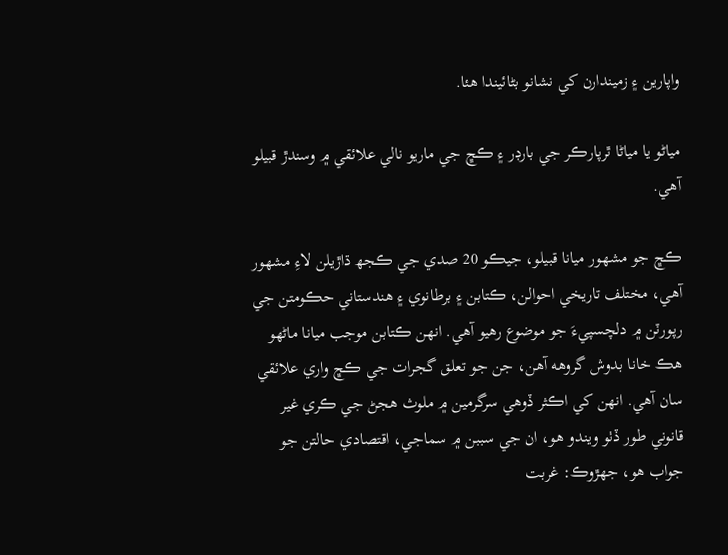واپارين ۽ زميندارن کي نشانو بڻائيندا هئا.

مياڻو يا مياڻا ٿرپارڪر جي بارڊر ۽ ڪڇ جي ماريو نالي علائقي ۾ وسندڙ قبيلو آهي.

ڪڇ جو مشهور ميانا قبيلو، جيڪو 20 صدي جي ڪجھ ڌاڙيلن لاءِ مشهور آهي، مختلف تاريخي احوالن، ڪتابن ۽ برطانوي ۽ هندستاني حڪومتن جي رپورٽن ۾ دلچسپيءَ جو موضوع رهيو آهي. انهن ڪتابن موجب ميانا ماڻهو هڪ خانا بدوش گروهه آهن، جن جو تعلق گجرات جي ڪڇ واري علائقي سان آهي. انهن کي اڪثر ڏوھي سرگرمين ۾ ملوث هجڻ جي ڪري غير قانوني طور ڏٺو ويندو هو، ان جي سببن ۾ سماجي، اقتصادي حالتن جو جواب هو، جهڙوڪ: غربت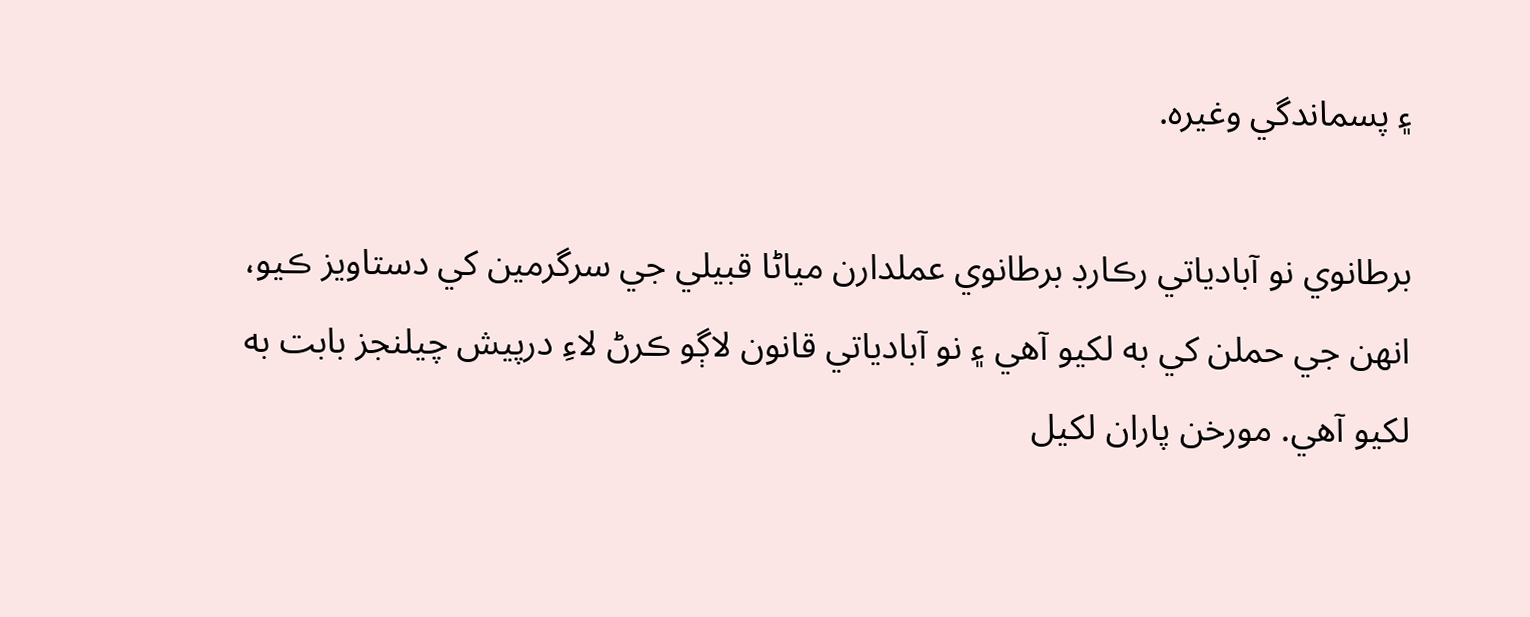۽ پسماندگي وغيره.

برطانوي نو آبادياتي رڪارڊ برطانوي عملدارن مياڻا قبيلي جي سرگرمين کي دستاويز ڪيو، انهن جي حملن کي به لکيو آهي ۽ نو آبادياتي قانون لاڳو ڪرڻ لاءِ درپيش چيلنجز بابت به لکيو آهي. مورخن پاران لکيل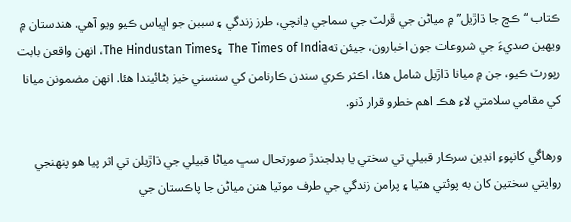ڪتاب “ڪڇ جا ڌاڙيل” ۾ مياڻن جي ڦرلٽ جي سماجي ڍانچي، طرز زندگي ۽ سببن جو اڀياس ڪيو ويو آهي. هندستان ۾ ويهين صديءَ جي شروعات جون اخبارون، جيئن تهThe Times of India  ۽The Hindustan Times، انهن واقعن بابت رپورٽ ڪيو، جن ۾ ميانا ڌاڙيل شامل هئا، اڪثر ڪري سندن ڪارنامن کي سنسني خيز بڻائيندا هئا. انهن مضمونن ميانا کي مقامي سلامتي لاءِ هڪ اهم خطرو قرار ڏنو.

ورهاڱي کانپوءِ انڊين سرڪار قبيلي تي سختي يا بدلجندڙ صورتحال سڀ مياڻا قبيلي جي ڌاڙيلن تي اثر پيا هو پنهنجي روايتي سختين کان به پوئتي هٽيا ۽ پرامن زندگي جي طرف موٽيا هنن مياڻن جا پاڪستان جي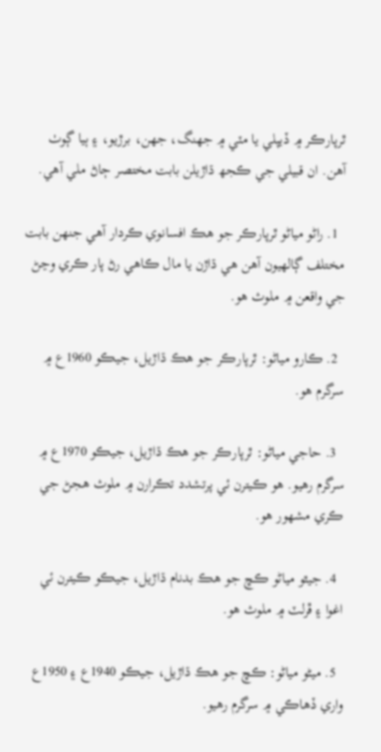ٿرپارڪر ۾ ڏيپلي يا مٽي ۾ جهنگ، جهن، برڙيو، ۽ ٻيا ڳوٺ آهن. ان قبيلي جي ڪجھ ڌاڙيلن بابت مختصر ڄاڻ ملي آهي.

  1. راڻو مياڻو ٿرپارڪر جو هڪ افسانوي ڪردار آهي جنهن بابت مختلف ڳالهيون آهن هي ڌاڙن يا مال ڪاهي رڻ پار ڪري وڃڻ جي واقعن ۾ ملوث هو.

  2. ڪارو مياڻو: ٿرپارڪر جو هڪ ڌاڙيل، جيڪو 1960ع ۾ سرگرم هو.

  3. حاجي مياڻو: ٿرپارڪر جو هڪ ڌاڙيل، جيڪو 1970ع ۾ سرگرم رهيو. هو ڪيترن ئي پرتشدد تڪرارن ۾ ملوث هجڻ جي ڪري مشهور هو.

  4. جيٿو مياڻو ڪڇ جو هڪ بدنام ڌاڙيل، جيڪو ڪيترن ئي اغوا ۽ ڦرلٽ ۾ ملوث هو.

  5. ميڻو مياڻو: ڪڇ جو هڪ ڌاڙيل، جيڪو 1940ع ۽ 1950ع واري ڏهاڪي ۾ سرگرم رهيو.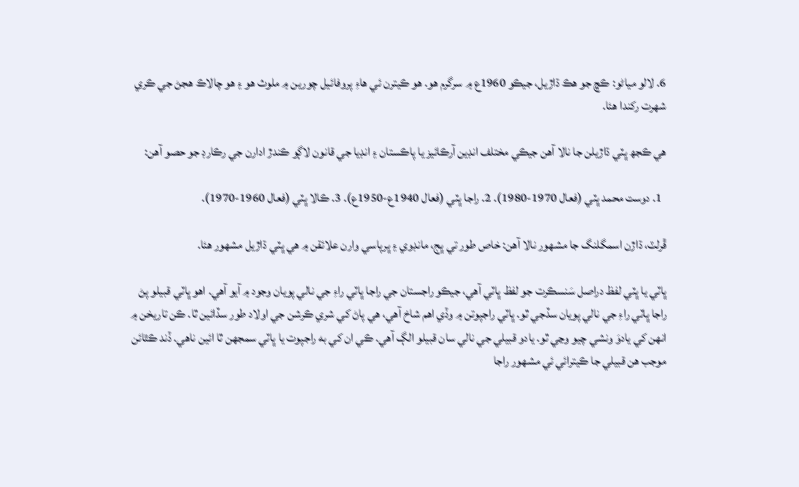6. لالو مياڻو: ڪڇ جو هڪ ڌاڙيل، جيڪو 1960ع ۾ سرگرم هو. هو ڪيترن ئي هاءِ پروفائيل چورين ۾ ملوث هو ۽ هو چالاڪ هجڻ جي ڪري شهرت رکندا هئا.

هي ڪجھ ڀٽي ڌاڙيلن جا نالا آهن جيڪي مختلف انڊين آرڪائيز يا پاڪستان ۽ انڊيا جي قانون لاڳو ڪندڙ ادارن جي رڪارڊ جو حصو آهن:

  1. دوست محمد ڀٽي (فعال 1970-1980). 2. راجا ڀٽي (فعال 1940ع-1950ع). 3. ڪالا ڀٽي (فعال 1960-1970).

ڦرلٽ، ڌاڙن اسمگلنگ جا مشهور نالا آهن: خاص طور تي ڀج، مانڊوي ۽ ڀرپاسي وارن علائقن ۾ هي ڀٽي ڌاڙيل مشهور هئا.

ڀاٽي يا ڀٽي لفظ دراصل سَنسڪرت جو لفظ ڀاٽي آهي، جيڪو راجستان جي راجا ڀاٽي راءِ جي نالي پويان وجود ۾ آيو آھي. اهو ڀاٽي قبيلو پڻ راجا ڀاٽي راءِ جي نالي پويان سڏجي ٿو. ڀاٽي راجپوتن ۾ وڏي اهم شاخ آھي، هي پاڻ کي شري ڪرشن جي اولاد طور سڏائين ٿا. ڪن تاريخن ۾ انهن کي يادوَ ونشي چيو وڃي ٿو. يادو قبيلي جي نالي سان قبيلو الڳ آهي. ڪي ان کي به راجپوت يا ڀاٽي سمجهن ٿا ائين ناهي. ڏند ڪٿائن موجب هن قبيلي جا ڪيترائي ئي مشهور راجا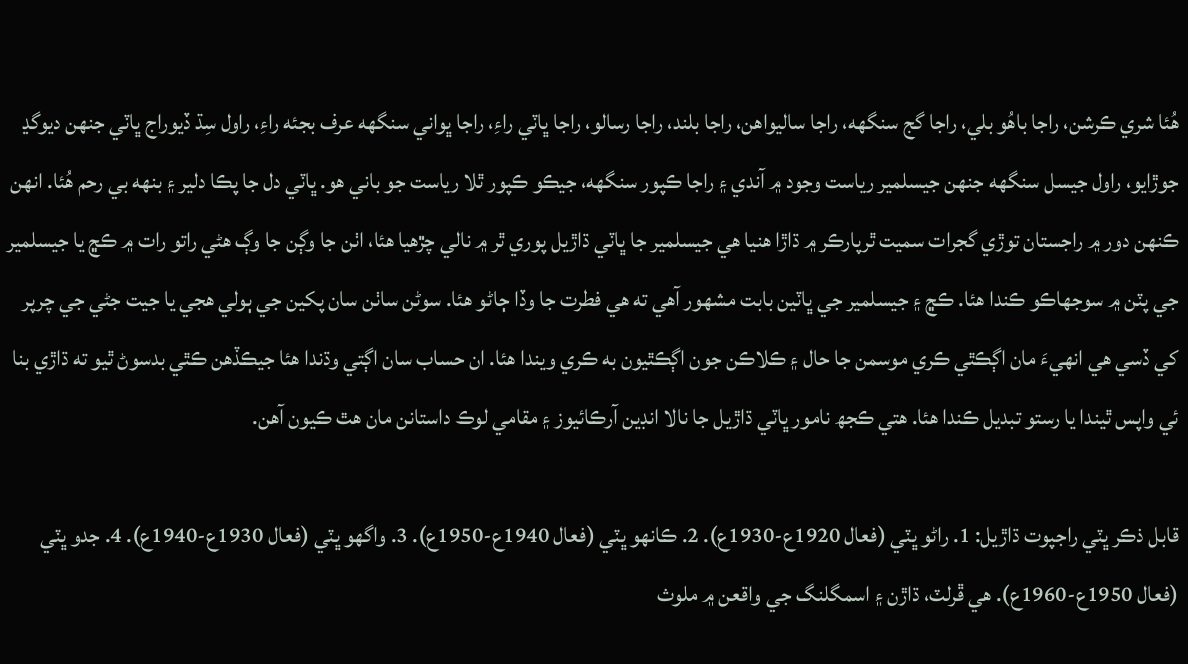هُئا شري ڪرشن، راجا باهُو بلي، راجا گج سنگهه، راجا ساليواهن، راجا بلند، راجا رسالو، راجا ڀاٽي راءِ، راجا ڀواني سنگهه عرف بجئه راءِ، راول سِڌ ڏيوراج ڀاٽي جنهن ديوگڍ جوڙايو، راول جيسل سنگهه جنهن جيسلمير رياست وجود ۾ آندي ۽ راجا ڪپور سنگهه، جيڪو ڪپور ٿلا رياست جو باني هو. ڀاٽي دل جا پڪا دلير ۽ بنهه بي رحم هُئا. انهن ڪنهن دور ۾ راجستان توڙي گجرات سميت ٿرپارڪر ۾ ڌاڙا هنيا هي جيسلمير جا ڀاٽي ڌاڙيل پوري ٿر ۾ نالي چڙهيا هئا، اٺن جا وڳن جا وڳ هڻي راتو رات ۾ ڪڇ يا جيسلمير جي پٽن ۾ سوجهاڪو ڪندا هئا. ڪڇ ۽ جيسلمير جي ڀاٽين بابت مشهور آهي ته هي فطرت جا وڏا ڄاڻو هئا. سوڻن ساٺن سان پکين جي ٻولي هجي يا جيت جڻي جي چرپر کي ڏسي هي انهيءَ مان اڳڪٿي ڪري موسمن جا حال ۽ ڪلاڪن جون اڳڪٿيون به ڪري ويندا هئا. ان حساب سان اڳتي وڌندا هئا جيڪڏهن ڪٿي بدسوڻ ٿيو ته ڌاڙي بنا ئي واپس ٿيندا يا رستو تبديل ڪندا هئا. هتي ڪجھ نامور ڀاٽي ڌاڙيل جا نالا انڊين آرڪائيوز ۽ مقامي لوڪ داستانن مان هٿ ڪيون آهن.

قابل ذڪر ڀٽي راجپوت ڌاڙيل: 1. راڻو ڀٽي (فعال 1920ع-1930ع). 2. ڪانھو ڀٽي (فعال 1940ع-1950ع). 3. واگهو ڀٽي (فعال 1930ع-1940ع). 4. جدو ڀٽي (فعال 1950ع-1960ع). ھي ڦرلٽ، ڌاڙن ۽ اسمگلنگ جي واقعن ۾ ملوث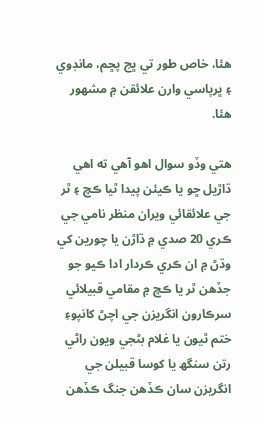ھئا، خاص طور تي ڀج پڇم، مانڊوي ۽ ڀرپاسي وارن علائقن ۾ مشهور ھئا.

هتي وڏو سوال اهو آهي ته اهي ڌاڙيل ڇو يا ڪيئن پيدا ٿيا ڪڇ ۽ ٿر جي علائقائي ويران منظر نامي جي ڪري 20 صدي ۾ ڌاڙن يا چورين کي وڌڻ ۾ ان ڪري ڪردار ادا ڪيو جو جڏهن ٿر يا ڪڇ ۾ مقامي قبيلائي سرڪارون انگريزن جي اچڻ کانپوءِ ختم ٿيون يا غلام بڻجي ويون راڻي رتن سنگھ يا کوسا قبيلن جي انگريزن سان ڪڏهن جنگ ڪڏهن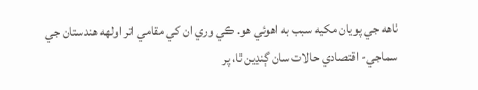ٺاهه جي پويان مکيه سبب به اهوئي هو. ڪي وري ان کي مقامي اتر اولهه هندستان جي سماجي- اقتصادي حالات سان ڳنڍين ٿا، پر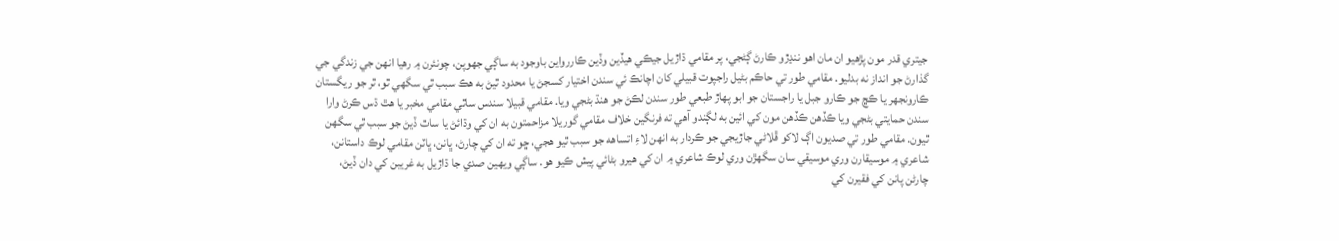جيتري قدر مون پڙهيو ان مان اهو ننڍڙو ڪارڻ ڳڻجي، پر مقامي ڌاڙيل جيڪي هيڏين وڏين ڪاررواين باوجود به ساڳي جهوپن، چونئرن ۾ رهيا انهن جي زندگي جي گذارڻ جو انداز نه بدليو. مقامي طور تي حاڪم بڻيل راجپوت قبيلي کان اچانڪ ئي سندن اختيار کسجڻ يا محدود ٿيڻ به هڪ سبب ٿي سگهي ٿو، ٿر جو ريگستان ڪارونجهر يا ڪڇ جو ڪارو جبل يا راجستان جو ابو پهاڙ طبعي طور سندن لڪڻ جو هنڌ بڻجي ويا. مقامي قبيلا سندس ساٿي مقامي مخبر يا هٿ ڌس ڪرڻ وارا سندن حمايتي بڻجي ويا ڪڏهن ڪڏهن مون کي ائين به لڳندو آهي ته فرنگين خلاف مقامي گوريلا مزاحمتون به ان کي وڌائڻ يا ساٿ ڏيڻ جو سبب ٿي سگهن ٿيون. مقامي طور تي صديون اڳ لاکو ڦلاڻي جاڙيجي جو ڪردار به انهن لاءِ اتساهه جو سبب ٿيو هجي، ڇو ته ان کي چارڻ، ڀانن، ڀاٽن مقامي لوڪ داستانن، شاعري ۾ موسيقارن وري موسيقي سان سگهڙن وري لوڪ شاعري ۾ ان کي هيرو بڻائي پيش ڪيو هو. ساڳي ويهين صدي جا ڌاڙيل به غريبن کي دان ڏيڻ، چارڻن پانن کي فقيرن کي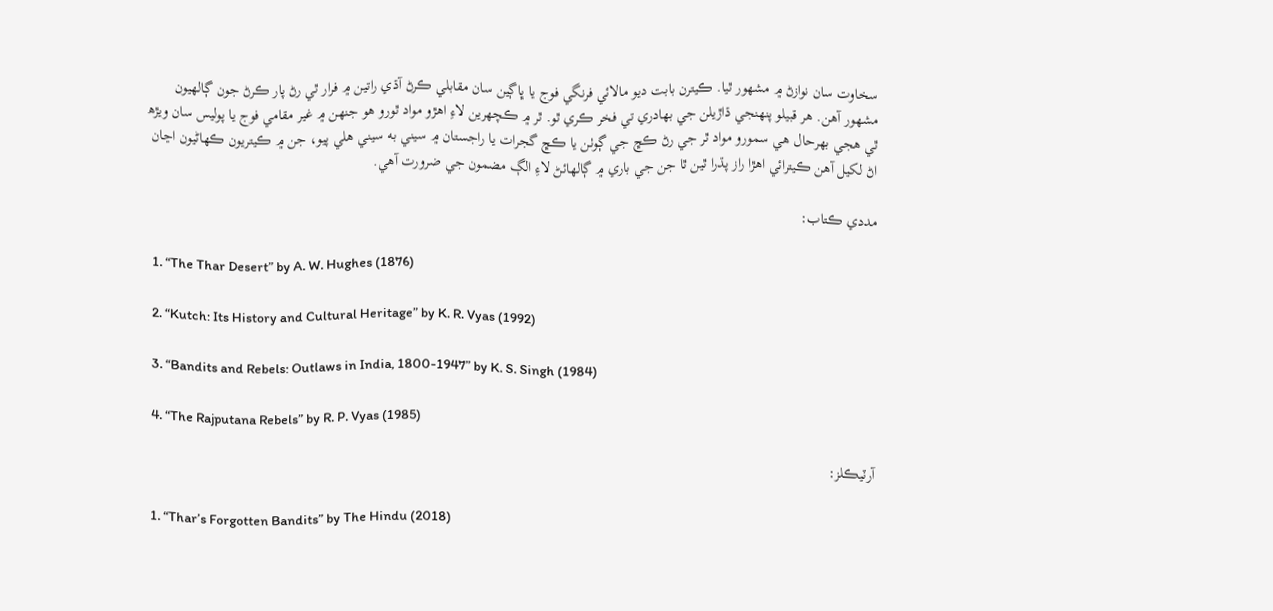سخاوت سان نوازڻ ۾ مشهور ٿيا. ڪيترن بابت ديو مالائي فرنگي فوج يا ڀاڳين سان مقابلي ڪرڻ آڌي راتين ۾ فرار ٿي رڻ پار ڪرڻ جون ڳالهيون مشهور آهن. هر قبيلو پنهنجي ڌاڙيلن جي بهادري تي فخر ڪري ٿو. ٿر ۾ ڪچهرين لاءِ اهڙو مواد ٿورو هو جنهن ۾ غير مقامي فوج يا پوليس سان ويڙھ ٿي هجي بهرحال هي سمورو مواد ٿر جي رڻ ڪڇ جي ڳوٺن يا ڪڇ گجرات يا راجستان ۾ سيني به سيني هلي پيو، جن ۾ ڪيتريون ڪهاڻيون اڃان اڻ لکيل آهن ڪيترائي اهڙا راز پڌرا ٿين ٿا جن جي باري ۾ ڳالهائڻ لاءِ الڳ مضمون جي ضرورت آهي.

مددي ڪتاب:

  1. “The Thar Desert” by A. W. Hughes (1876)

  2. “Kutch: Its History and Cultural Heritage” by K. R. Vyas (1992)

  3. “Bandits and Rebels: Outlaws in India, 1800-1947” by K. S. Singh (1984)

  4. “The Rajputana Rebels” by R. P. Vyas (1985)

آرٽيڪلز:

  1. “Thar’s Forgotten Bandits” by The Hindu (2018)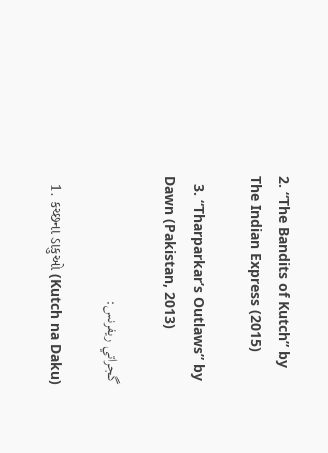2. “The Bandits of Kutch” by The Indian Express (2015)

  3. “Tharparkar’s Outlaws” by Dawn (Pakistan, 2013)

گجراتي ريفرنس:

  1. કચ્છના ડાકુઓ (Kutch na Daku)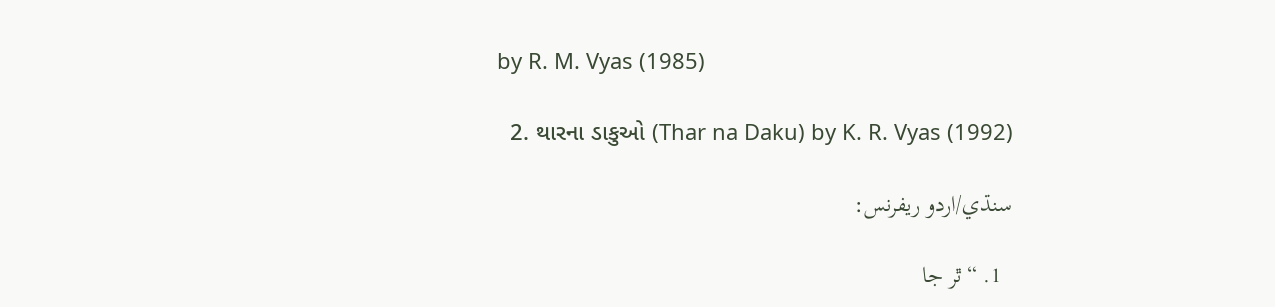by R. M. Vyas (1985)

  2. થારના ડાકુઓ (Thar na Daku) by K. R. Vyas (1992)

سنڌي/اردو ريفرنس:

  1. “ٿر جا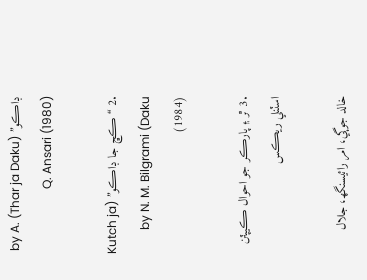ڊاڪو” (Thar ja Daku) by A. Q. Ansari (1980)

.2 “ڪڇ جا ڊاڪو” (Kutch ja Daku) by N. M. Bilgrami (1984)

.3 ٿر ۽ پارڪر جو احوال ڪيپٽن اسٽنلي ريڪس

خالد جوڳي، امر رائيسنگھ، جلال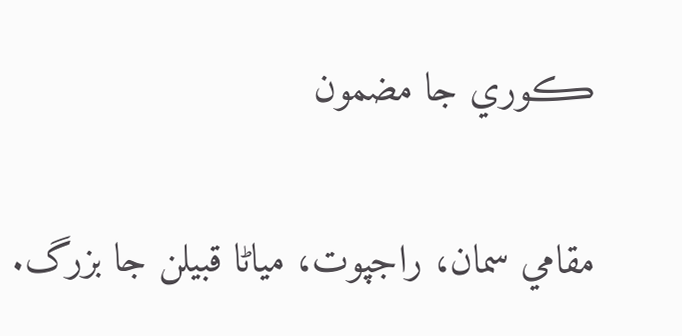ڪوري جا مضمون

مقامي سمان، راجپوت، مياڻا قبيلن جا بزرگ.